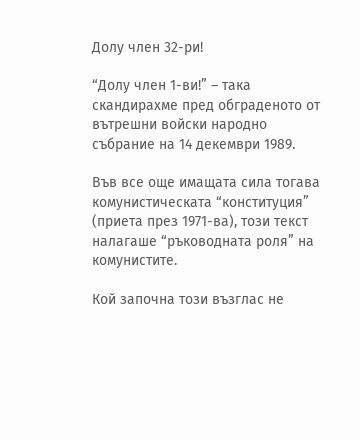Долу член 32-ри!

“Долу член 1-ви!” – така скандирахме пред обграденото от вътрешни войски народно събрание на 14 декември 1989.

Във все още имащата сила тогава комунистическата “конституция” (приета през 1971-ва), този текст налагаше “ръководната роля” на комунистите.

Кой започна този възглас не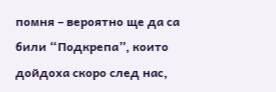помня – вероятно ще да са били “Подкрепа”, които дойдоха скоро след нас,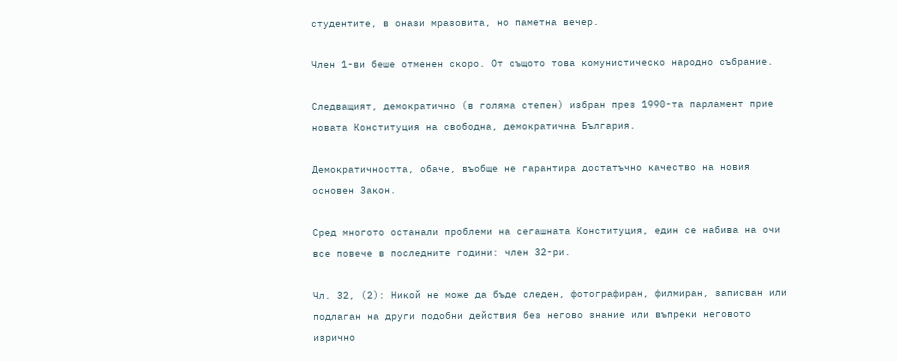студентите, в онази мразовита, но паметна вечер.

Член 1-ви беше отменен скоро. От същото това комунистическо народно събрание.

Следващият, демократично (в голяма степен) избран през 1990-та парламент прие новата Конституция на свободна, демократична България.

Демократичността, обаче, въобще не гарантира достатъчно качество на новия основен Закон.

Сред многото останали проблеми на сегашната Конституция, един се набива на очи все повече в последните години: член 32-ри.

Чл. 32, (2): Никой не може да бъде следен, фотографиран, филмиран, записван или подлаган на други подобни действия без негово знание или въпреки неговото изрично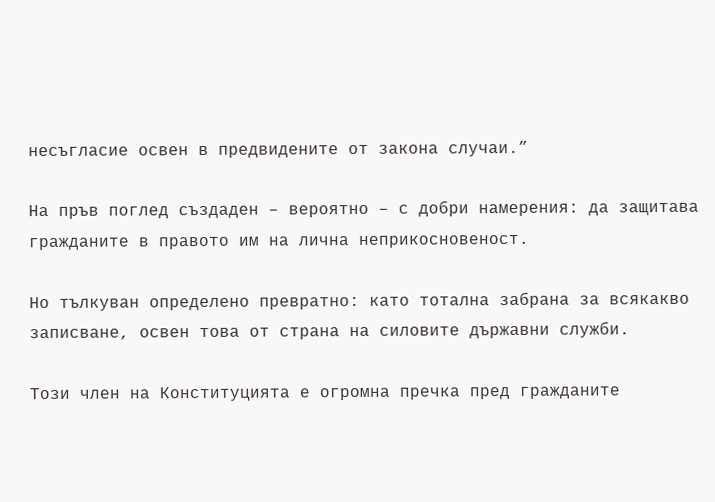несъгласие освен в предвидените от закона случаи.”

На пръв поглед създаден – вероятно – с добри намерения: да защитава гражданите в правото им на лична неприкосновеност.

Но тълкуван определено превратно: като тотална забрана за всякакво записване, освен това от страна на силовите държавни служби.

Този член на Конституцията е огромна пречка пред гражданите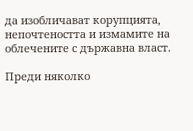да изобличават корупцията, непочтеността и измамите на облечените с държавна власт.

Преди няколко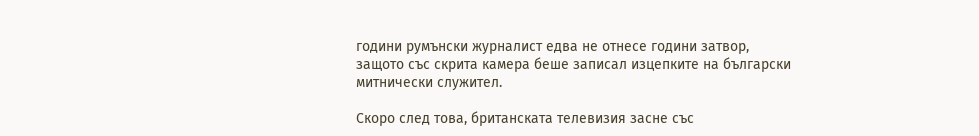години румънски журналист едва не отнесе години затвор, защото със скрита камера беше записал изцепките на български митнически служител.

Скоро след това, британската телевизия засне със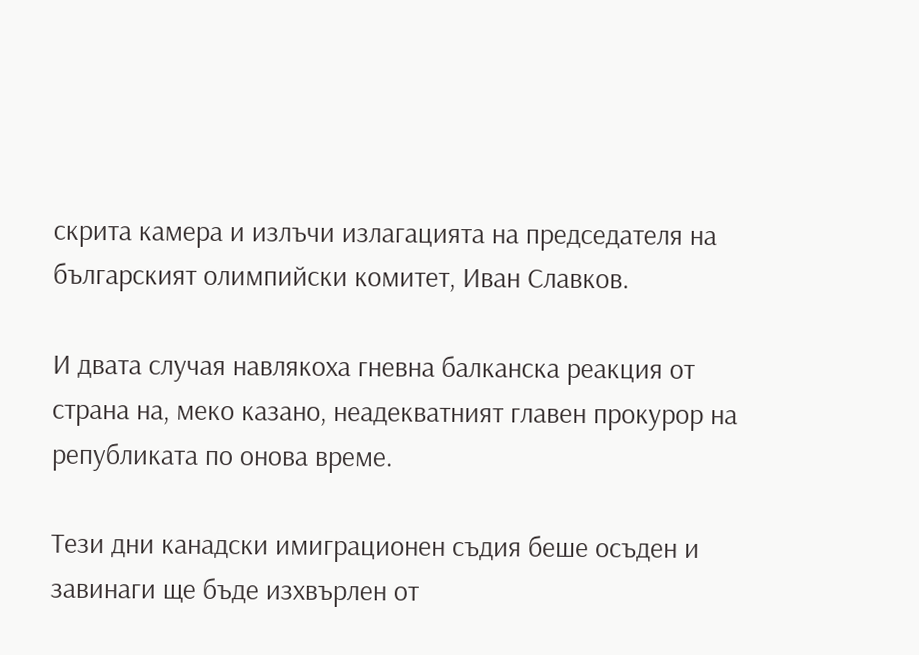скрита камера и излъчи излагацията на председателя на българският олимпийски комитет, Иван Славков.

И двата случая навлякоха гневна балканска реакция от страна на, меко казано, неадекватният главен прокурор на републиката по онова време.

Тези дни канадски имиграционен съдия беше осъден и завинаги ще бъде изхвърлен от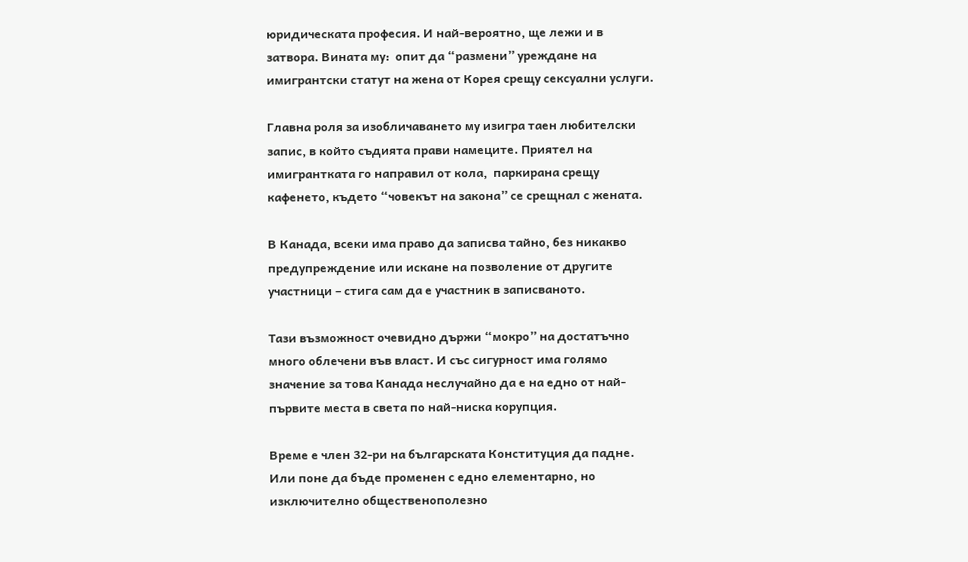юридическата професия. И най-вероятно, ще лежи и в затвора. Вината му:  опит да “размени” уреждане на имигрантски статут на жена от Корея срещу сексуални услуги.

Главна роля за изобличаването му изигра таен любителски запис, в който съдията прави намеците. Приятел на имигрантката го направил от кола,  паркирана срещу кафенето, където “човекът на закона” се срещнал с жената.

В Канада, всеки има право да записва тайно, без никакво предупреждение или искане на позволение от другите участници – стига сам да е участник в записваното.

Тази възможност очевидно държи “мокро” на достатъчно много облечени във власт. И със сигурност има голямо значение за това Канада неслучайно да е на едно от най-първите места в света по най-ниска корупция.

Време е член 32-ри на българската Конституция да падне. Или поне да бъде променен с едно елементарно, но изключително общественополезно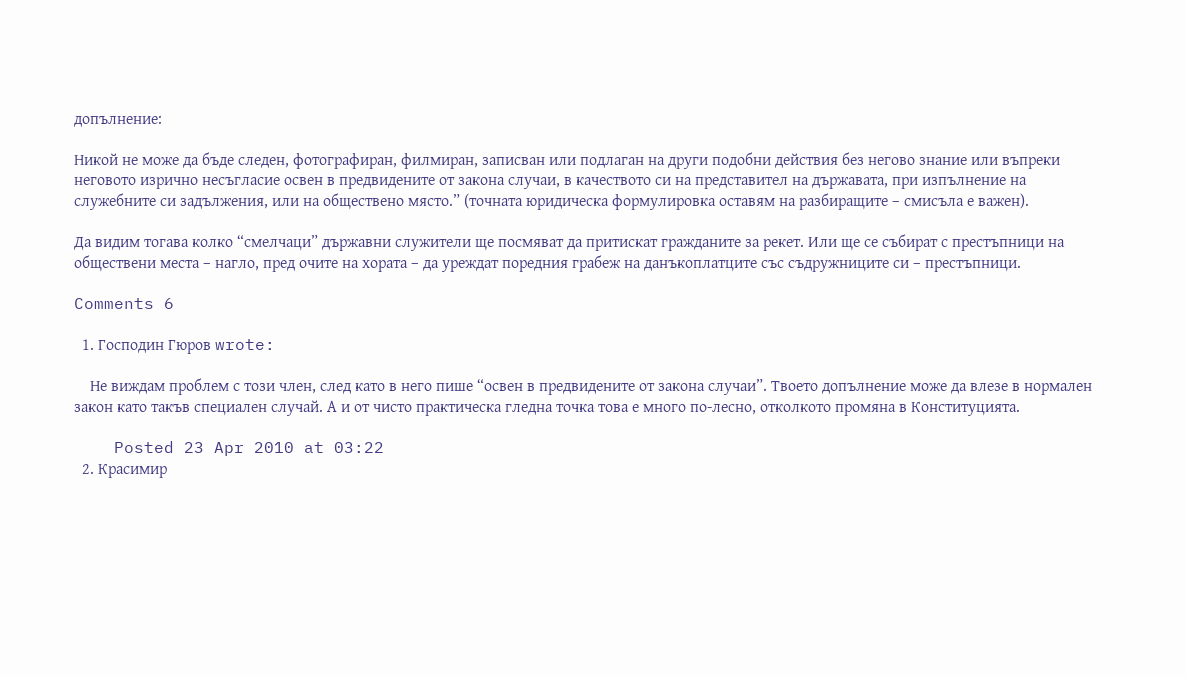допълнение:

Никой не може да бъде следен, фотографиран, филмиран, записван или подлаган на други подобни действия без негово знание или въпреки неговото изрично несъгласие освен в предвидените от закона случаи, в качеството си на представител на държавата, при изпълнение на служебните си задължения, или на обществено място.” (точната юридическа формулировка оставям на разбиращите – смисъла е важен).

Да видим тогава колко “смелчаци” държавни служители ще посмяват да притискат гражданите за рекет. Или ще се събират с престъпници на обществени места – нагло, пред очите на хората – да уреждат поредния грабеж на данъкоплатците със съдружниците си – престъпници.

Comments 6

  1. Господин Гюров wrote:

    Не виждам проблем с този член, след като в него пише “освен в предвидените от закона случаи”. Твоето допълнение може да влезе в нормален закон като такъв специален случай. А и от чисто практическа гледна точка това е много по-лесно, отколкото промяна в Конституцията.

    Posted 23 Apr 2010 at 03:22
  2. Красимир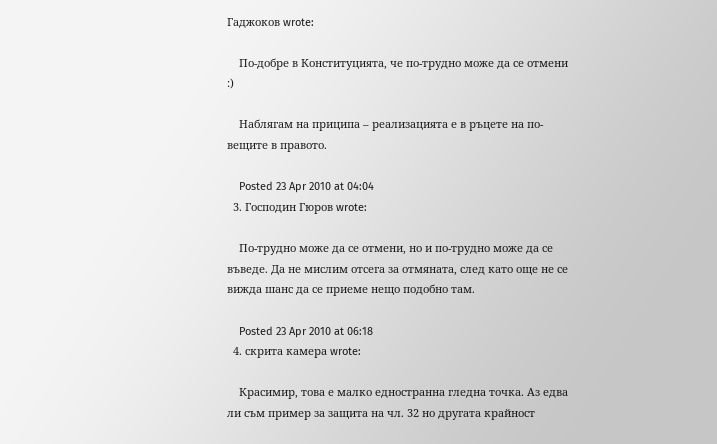Гаджоков wrote:

    По-добре в Конституцията, че по-трудно може да се отмени :)

    Наблягам на приципа – реализацията е в ръцете на по-вещите в правото.

    Posted 23 Apr 2010 at 04:04
  3. Господин Гюров wrote:

    По-трудно може да се отмени, но и по-трудно може да се въведе. Да не мислим отсега за отмяната, след като още не се вижда шанс да се приеме нещо подобно там.

    Posted 23 Apr 2010 at 06:18
  4. скрита камера wrote:

    Красимир, това е малко едностранна гледна точка. Аз едва ли съм пример за защита на чл. 32 но другата крайност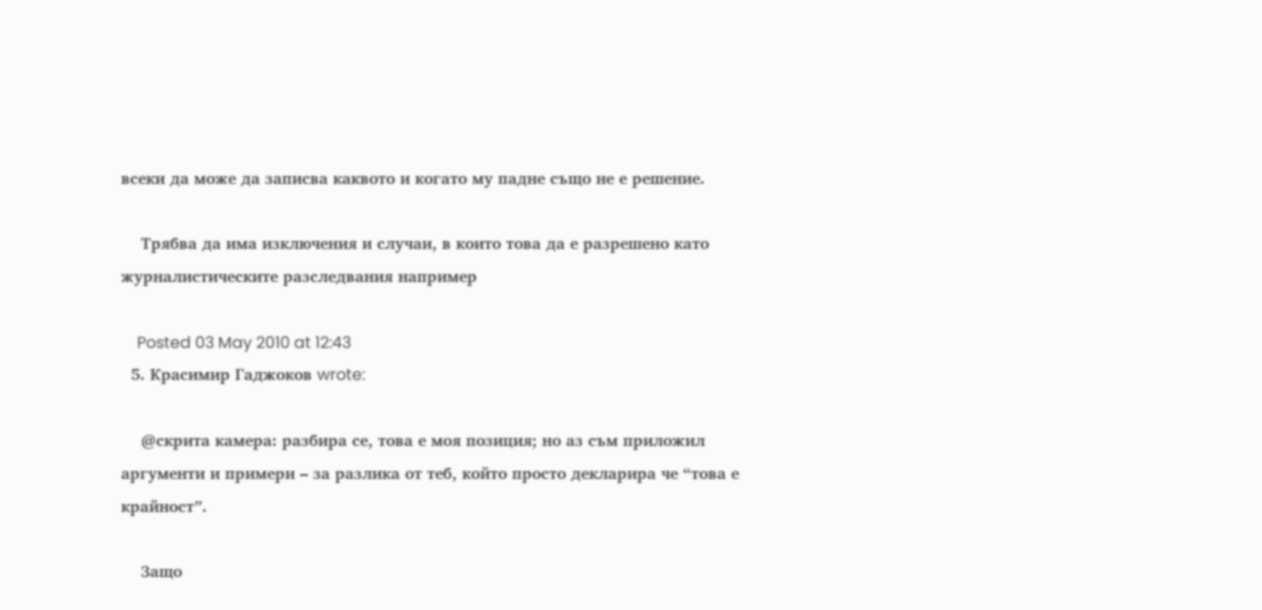всеки да може да записва каквото и когато му падне също не е решение.

    Трябва да има изключения и случаи, в които това да е разрешено като журналистическите разследвания например

    Posted 03 May 2010 at 12:43
  5. Красимир Гаджоков wrote:

    @скрита камера: разбира се, това е моя позиция; но аз съм приложил аргументи и примери – за разлика от теб, който просто декларира че “това е крайност”.

    Защо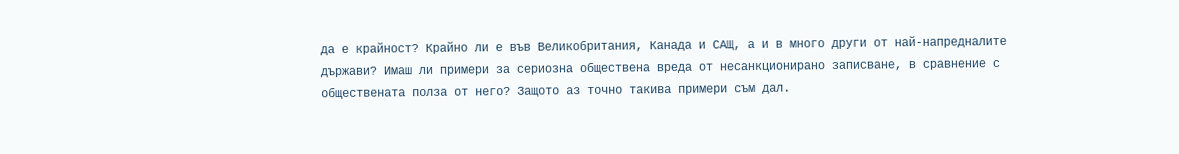да е крайност? Крайно ли е във Великобритания, Канада и САЩ, а и в много други от най-напредналите държави? Имаш ли примери за сериозна обществена вреда от несанкционирано записване, в сравнение с обществената полза от него? Защото аз точно такива примери съм дал.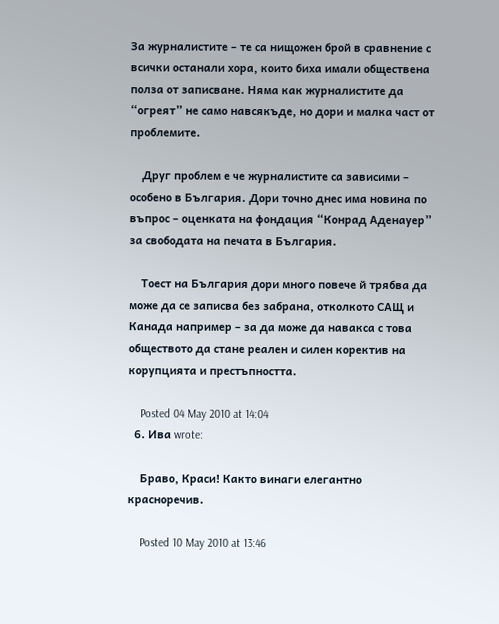За журналистите – те са нищожен брой в сравнение с всички останали хора, които биха имали обществена полза от записване. Няма как журналистите да “огреят” не само навсякъде, но дори и малка част от проблемите.

    Друг проблем е че журналистите са зависими – особено в България. Дори точно днес има новина по въпрос – оценката на фондация “Конрад Аденауер” за свободата на печата в България.

    Тоест на България дори много повече й трябва да може да се записва без забрана, отколкото САЩ и Канада например – за да може да навакса с това обществото да стане реален и силен коректив на корупцията и престъпността.

    Posted 04 May 2010 at 14:04
  6. Ива wrote:

    Браво, Краси! Както винаги елегантно красноречив.

    Posted 10 May 2010 at 13:46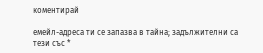коментирай

емейл-адреса ти се запазва в тайна; задължителни са тези със *